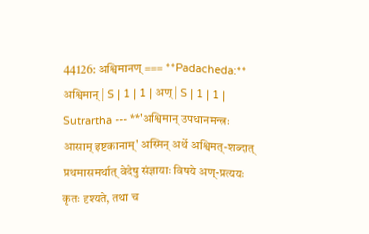44126: अश्विमानण् === **Padacheda:** अश्विमान् | S | 1 | 1 | अण् | S | 1 | 1 | Sutrartha --- **'अश्विमान् उपधानमन्त्रः आसाम् इष्टकानाम्' अस्मिन् अर्थे अश्विमत्-शब्दात् प्रथमासमर्थात् वेदेषु संज्ञायाः विषये अण्-प्रत्ययः कृतः दृश्यते, तथा च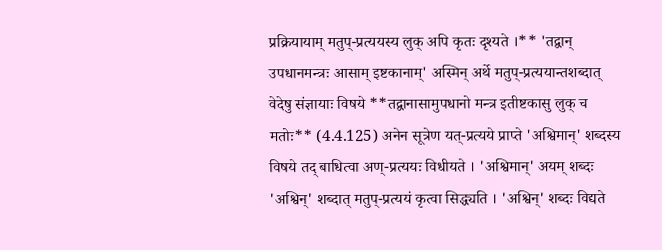प्रक्रियायाम् मतुप्-प्रत्ययस्य लुक् अपि कृतः दृश्यते ।** 'तद्वान् उपधानमन्त्रः आसाम् इष्टकानाम्' अस्मिन् अर्थे मतुप्-प्रत्ययान्तशब्दात् वेदेषु संज्ञायाः विषये **तद्वानासामुपधानो मन्त्र इतीष्टकासु लुक् च मतोः** (4.4.125) अनेन सूत्रेण यत्-प्रत्यये प्राप्ते 'अश्विमान्' शब्दस्य विषये तद् बाधित्वा अण्-प्रत्ययः विधीयते । 'अश्विमान्' अयम् शब्दः 'अश्विन्' शब्दात् मतुप्-प्रत्ययं कृत्वा सिद्ध्यति । 'अश्विन्' शब्दः विद्यते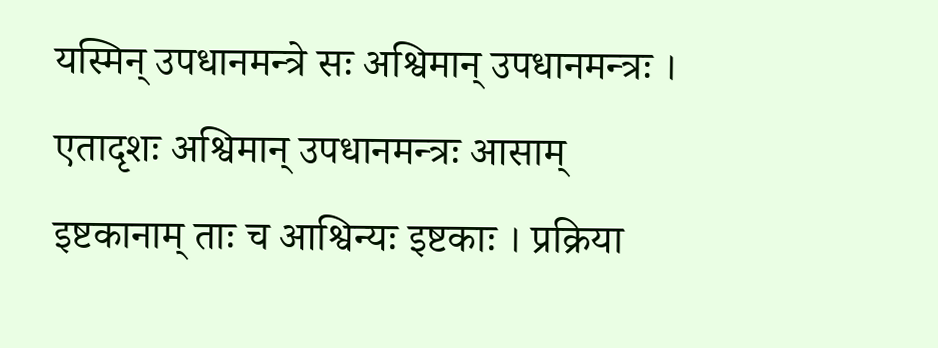यस्मिन् उपधानमन्त्रे सः अश्विमान् उपधानमन्त्रः । एतादृशः अश्विमान् उपधानमन्त्रः आसाम् इष्टकानाम् ताः च आश्विन्यः इष्टकाः । प्रक्रिया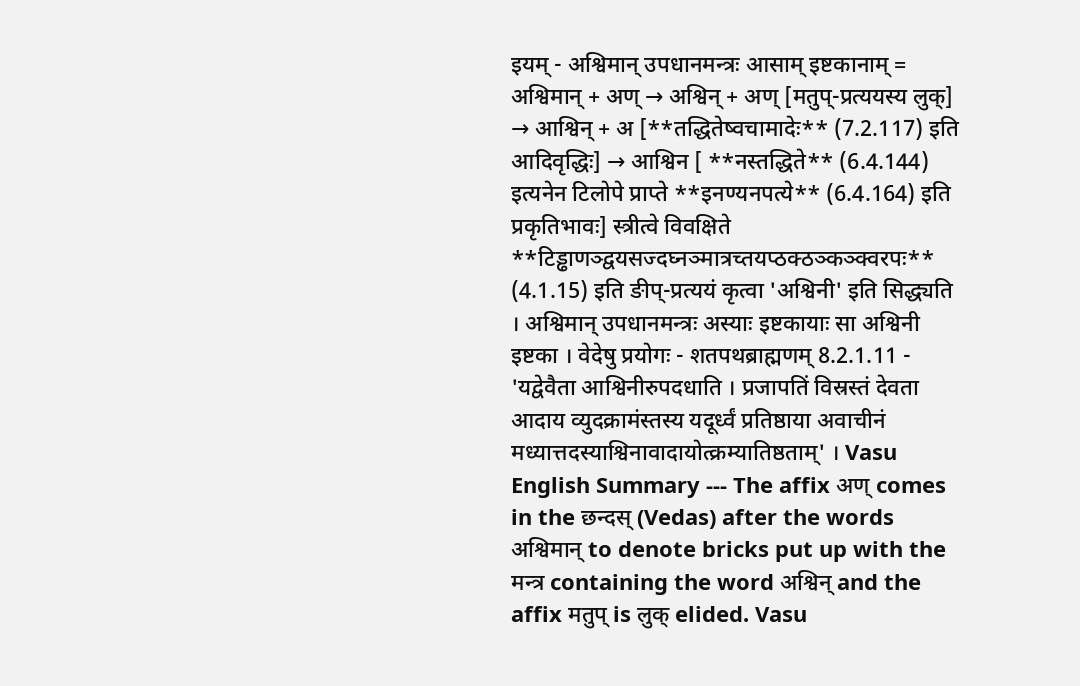इयम् - अश्विमान् उपधानमन्त्रः आसाम् इष्टकानाम् = अश्विमान् + अण् → अश्विन् + अण् [मतुप्-प्रत्ययस्य लुक्] → आश्विन् + अ [**तद्धितेष्वचामादेः** (7.2.117) इति आदिवृद्धिः] → आश्विन [ **नस्तद्धिते** (6.4.144) इत्यनेन टिलोपे प्राप्ते **इनण्यनपत्ये** (6.4.164) इति प्रकृतिभावः] स्त्रीत्वे विवक्षिते **टिड्ढाणञ्द्वयसज्दघ्नञ्मात्रच्तयप्ठक्ठञ्कञ्क्वरपः** (4.1.15) इति ङीप्-प्रत्ययं कृत्वा 'अश्विनी' इति सिद्ध्यति । अश्विमान् उपधानमन्त्रः अस्याः इष्टकायाः सा अश्विनी इष्टका । वेदेषु प्रयोगः - शतपथब्राह्मणम् 8.2.1.11 - 'यद्वेवैता आश्विनीरुपदधाति । प्रजापतिं विस्रस्तं देवता आदाय व्युदक्रामंस्तस्य यदूर्ध्वं प्रतिष्ठाया अवाचीनं मध्यात्तदस्याश्विनावादायोत्क्रम्यातिष्ठताम्' । Vasu English Summary --- The affix अण् comes in the छन्दस् (Vedas) after the words अश्विमान् to denote bricks put up with the मन्त्र containing the word अश्विन् and the affix मतुप् is लुक् elided. Vasu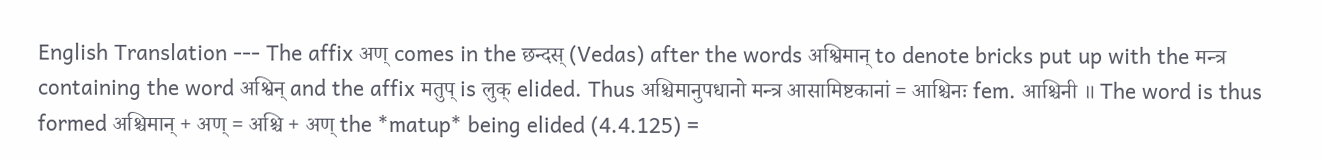English Translation --- The affix अण् comes in the छन्दस् (Vedas) after the words अश्विमान् to denote bricks put up with the मन्त्र containing the word अश्विन् and the affix मतुप् is लुक् elided. Thus अश्चिमानुपधानो मन्त्र आसामिष्टकानां = आश्चिनः fem. आश्चिनी ॥ The word is thus formed अश्चिमान् + अण् = अश्चि + अण् the *matup* being elided (4.4.125) =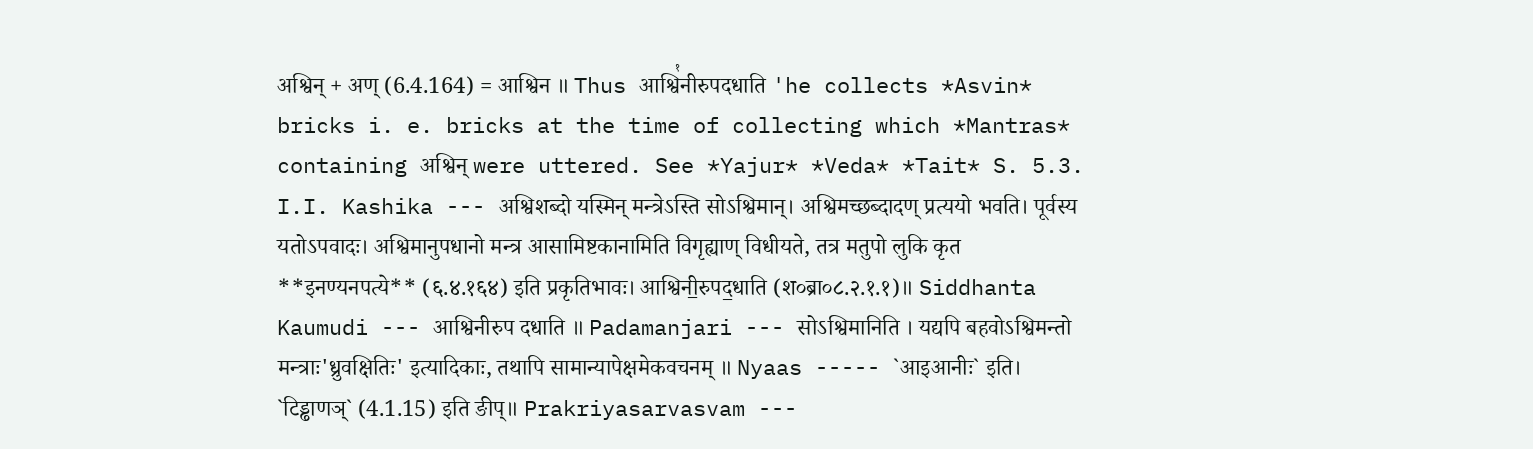अश्विन् + अण् (6.4.164) = आश्विन ॥ Thus आश्वि꣡नीरुपदधाति 'he collects *Asvin* bricks i. e. bricks at the time of collecting which *Mantras* containing अश्विन् were uttered. See *Yajur* *Veda* *Tait* S. 5.3. I.I. Kashika --- अश्विशब्दो यस्मिन् मन्त्रेऽस्ति सोऽश्विमान्। अश्विमच्छब्दादण् प्रत्ययो भवति। पूर्वस्य यतोऽपवादः। अश्विमानुपधानो मन्त्र आसामिष्टकानामिति विगृह्याण् विधीयते, तत्र मतुपो लुकि कृत **इनण्यनपत्ये** (६.४.१६४) इति प्रकृतिभावः। आश्विनी॒रुपद॒धाति (श०ब्रा०८.२.१.१)॥ Siddhanta Kaumudi --- आश्विनीरुप दधाति ॥ Padamanjari --- सोऽश्विमानिति । यद्यपि बहवोऽश्विमन्तो मन्त्राः'ध्रुवक्षितिः' इत्यादिकाः, तथापि सामान्यापेक्षमेकवचनम् ॥ Nyaas ----- `आइआनीः` इति। `टिड्ढाणञ्` (4.1.15) इति ङीप्॥ Prakriyasarvasvam ---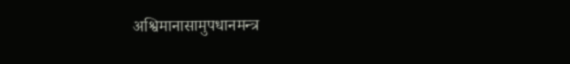अश्विमानासामुपधानमन्त्र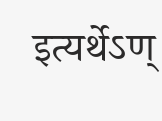इत्यर्थेऽण्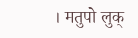। मतुपो लुक्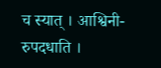च स्यात् । आश्विनी- रुपदधाति ।